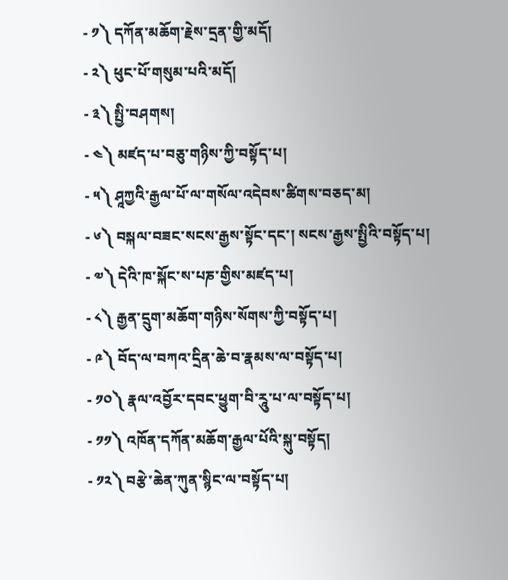- ༡༽ དཀོན་མཆོག་རྗེས་དྲན་གྱི་མདོ།
- ༢༽ ཕུང་པོ་གསུམ་པའི་མདོ།
- ༣༽ སྤྱི་བཤགས།
- ༤༽ མཛད་པ་བཅུ་གཉིས་ཀྱི་བསྟོད་པ།
- ༥༽ ཤཱཀྱའི་རྒྱལ་པོ་ལ་གསོལ་འདེབས་ཚིགས་བཅད་མ།
- ༦༽ བསྐལ་བཟང་སངས་རྒྱས་སྟོང་དང་། སངས་རྒྱས་སྤྱིའི་བསྟོད་པ།
- ༧༽ དེའི་ཁ་སྐོང་ས་པཎ་གྱིས་མཛད་པ།
- ༨༽ རྒྱན་དྲུག་མཆོག་གཉིས་སོགས་ཀྱི་བསྟོད་པ།
- ༩༽ བོད་ལ་བཀའ་དྲིན་ཆེ་བ་རྣམས་ལ་བསྟོད་པ།
- ༡༠༽ རྣལ་འབྱོར་དབང་ཕྱུག་བི་རཱུ་པ་ལ་བསྟོད་པ།
- ༡༡༽ འཁོན་དཀོན་མཆོག་རྒྱལ་པོའི་སྐུ་བསྟོད།
- ༡༢༽ བརྩེ་ཆེན་ཀུན་སྙིང་ལ་བསྟོད་པ།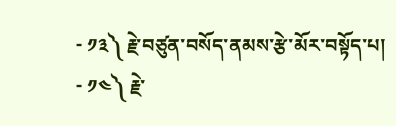- ༡༣༽ རྗེ་བཙུན་བསོད་ནམས་རྩེ་མོར་བསྟོད་པ།
- ༡༤༽ རྗེ་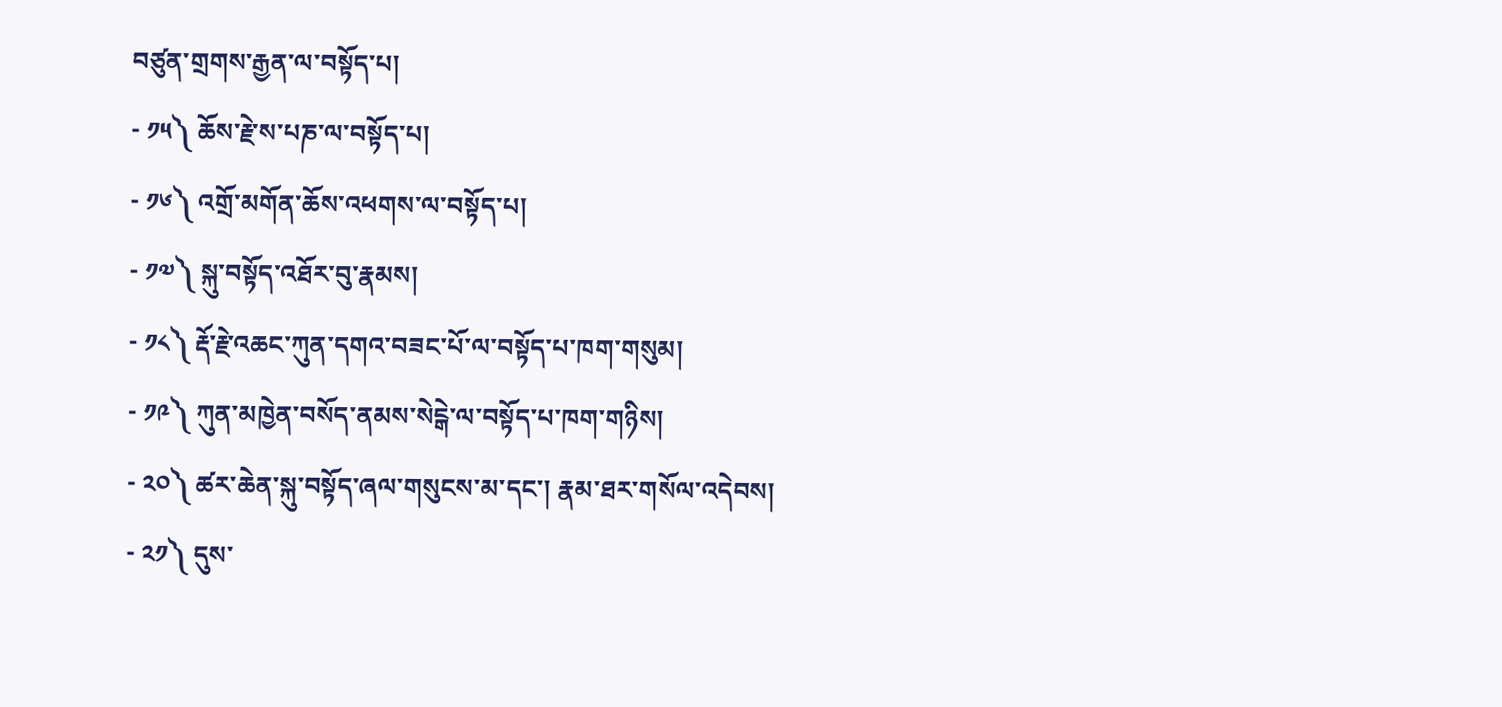བཙུན་གྲགས་རྒྱན་ལ་བསྟོད་པ།
- ༡༥༽ ཆོས་རྗེ་ས་པཎ་ལ་བསྟོད་པ།
- ༡༦༽ འགྲོ་མགོན་ཆོས་འཕགས་ལ་བསྟོད་པ།
- ༡༧༽ སྐུ་བསྟོད་འཐོར་བུ་རྣམས།
- ༡༨༽ རྡོ་རྗེ་འཆང་ཀུན་དགའ་བཟང་པོ་ལ་བསྟོད་པ་ཁག་གསུམ།
- ༡༩༽ ཀུན་མཁྱེན་བསོད་ནམས་སེངྒེ་ལ་བསྟོད་པ་ཁག་གཉིས།
- ༢༠༽ ཚར་ཆེན་སྐུ་བསྟོད་ཞལ་གསུངས་མ་དང་། རྣམ་ཐར་གསོལ་འདེབས།
- ༢༡༽ དུས་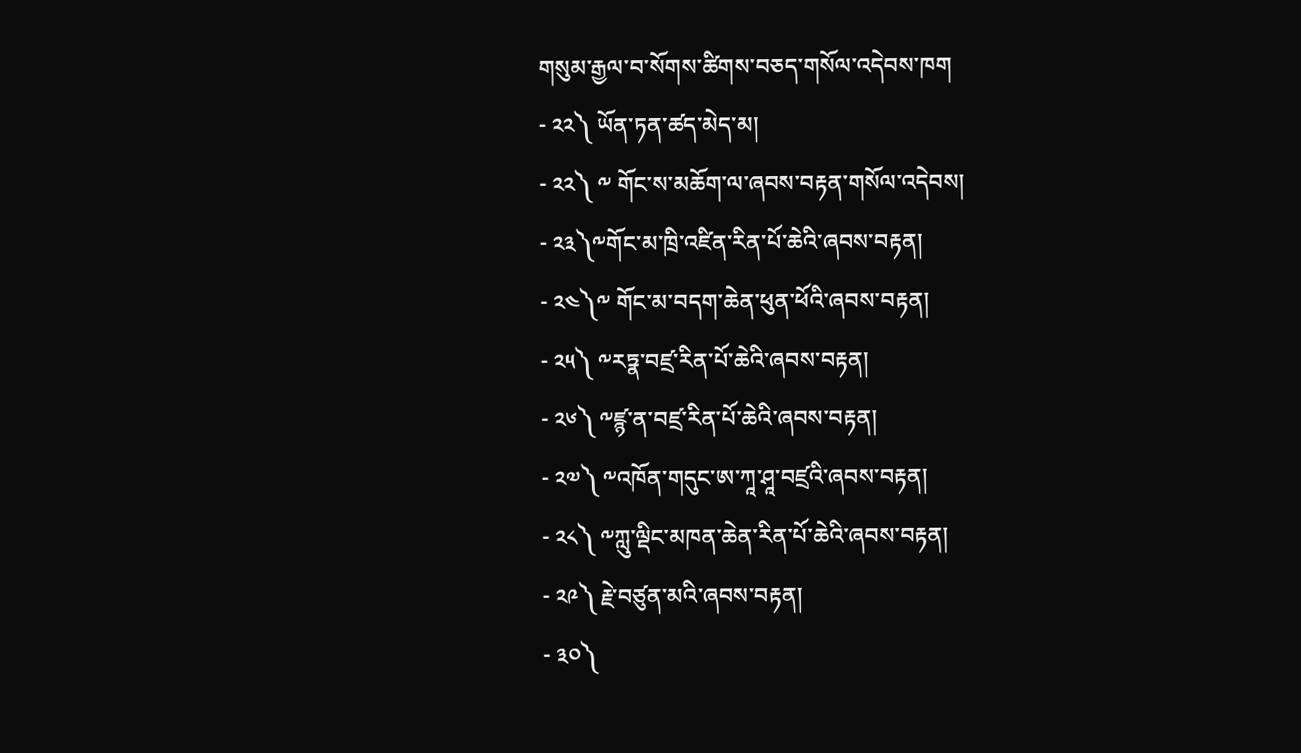གསུམ་རྒྱལ་བ་སོགས་ཚིགས་བཅད་གསོལ་འདེབས་ཁག
- ༢༢༽ ཡོན་ཏན་ཚད་མེད་མ།
- ༢༢༽ ༸ གོང་ས་མཆོག་ལ་ཞབས་བརྟན་གསོལ་འདེབས།
- ༢༣༽༸གོང་མ་ཁྲི་འཛིན་རིན་པོ་ཆེའི་ཞབས་བརྟན།
- ༢༤༽༸ གོང་མ་བདག་ཆེན་ཕུན་ཕོའི་ཞབས་བརྟན།
- ༢༥༽ ༸རཏྣ་བཛྲ་རིན་པོ་ཆེའི་ཞབས་བརྟན།
- ༢༦༽ ༸ཛྙ་ན་བཛྲ་རིན་པོ་ཆེའི་ཞབས་བརྟན།
- ༢༧༽ ༸འཁོན་གདུང་ཨ་ཀཱ་ཤཱ་བཛྲའི་ཞབས་བརྟན།
- ༢༨༽ ༸ཀླུ་ལྡིང་མཁན་ཆེན་རིན་པོ་ཆེའི་ཞབས་བརྟན།
- ༢༩༽ རྗེ་བཙུན་མའི་ཞབས་བརྟན།
- ༣༠༽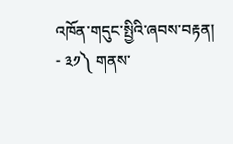འཁོན་གདུང་སྤྱིའི་ཞབས་བརྟན།
- ༣༡༽ གནས་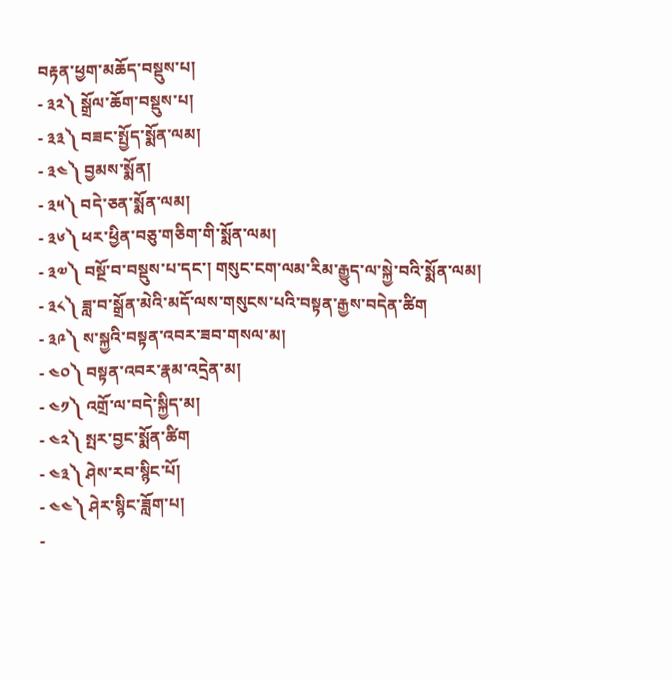བརྟན་ཕྱག་མཆོད་བསྡུས་པ།
- ༣༢༽ སྒྲོལ་ཆོག་བསྡུས་པ།
- ༣༣༽ བཟང་སྤྱོད་སྨོན་ལམ།
- ༣༤༽ བྱམས་སྨོན།
- ༣༥༽ བདེ་ཅན་སྨོན་ལམ།
- ༣༦༽ ཕར་ཕྱིན་བཅུ་གཅིག་གི་སྨོན་ལམ།
- ༣༧༽ བསྔོ་བ་བསྡུས་པ་དང་། གསུང་ངག་ལམ་རིམ་རྒྱུད་ལ་སྐྱེ་བའི་སྨོན་ལམ།
- ༣༨༽ ཟླ་བ་སྒྲོན་མེའི་མདོ་ལས་གསུངས་པའི་བསྟན་རྒྱས་བདེན་ཚིག
- ༣༩༽ ས་སྐྱའི་བསྟན་འབར་ཟབ་གསལ་མ།
- ༤༠༽ བསྟན་འབར་རྣམ་འདྲེན་མ།
- ༤༡༽ འགྲོ་ལ་བདེ་སྐྱིད་མ།
- ༤༢༽ སྤར་བྱང་སྨོན་ཚིག
- ༤༣༽ ཤེས་རབ་སྙིང་པོ།
- ༤༤༽ ཤེར་སྙིང་ཟློག་པ།
-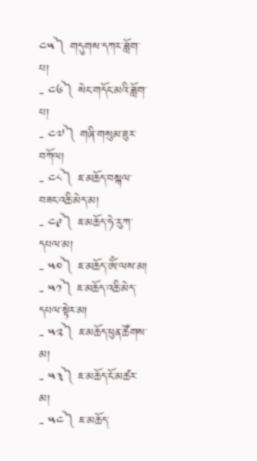༤༥༽ གདུགས་དཀར་ཟློག་པ།
- ༤༦༽ སེང་གདོང་མའི་ཟློག་པ།
- ༤༧༽ གཞི་གསུམ་ཟུར་བཀོལ།
- ༤༨༽ ཇ་མཆོད་བསྐལ་བཟང་འཆི་མེད་མ།
- ༤༩༽ ཇ་མཆོད་ཧེ་རུ་ཀ་དཔལ་མ།
- ༥༠༽ ཇ་མཆོད་ཨོཾ་ལས་མ།
- ༥༡༽ ཇ་མཆོད་འཆི་མེད་དཔལ་སྟེར་མ།
- ༥༢༽ ཇ་མཆོད་ཕུན་ཚོགས་མ།
- ༥༣༽ ཇ་མཆོད་ངོ་མཚར་མ།
- ༥༤༽ ཇ་མཆོད་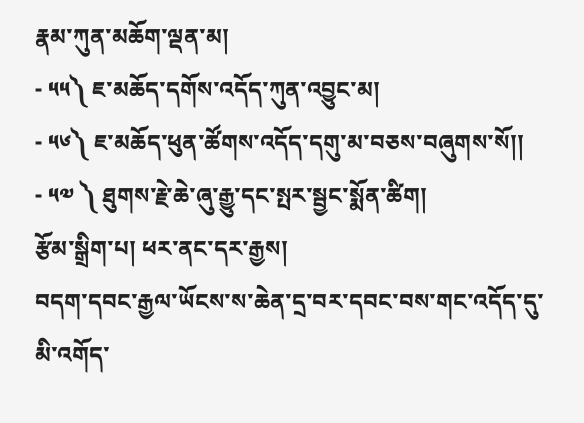རྣམ་ཀུན་མཆོག་ལྡན་མ།
- ༥༥༽ ཇ་མཆོད་དགོས་འདོད་ཀུན་འབྱུང་མ།
- ༥༦༽ ཇ་མཆོད་ཕུན་ཚོགས་འདོད་དགུ་མ་བཅས་བཞུགས་སོ།།
- ༥༧ ༽ ཐུགས་རྗེ་ཆེ་ཞུ་རྒྱུ་དང་སྤར་སྦྱང་སྨོན་ཚིག།
རྩོམ་སྒྲིག་པ། ཕར་ནང་དར་རྒྱས།
བདག་དབང་རྒྱལ་ཡོངས་ས་ཆེན་དྲ་བར་དབང་བས་གང་འདོད་དུ་མི་འགོད་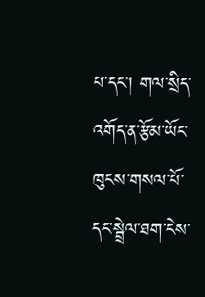པ་དང་། གལ་སྲིད་འགོད་ན་རྩོམ་ཡོང་ཁུངས་གསལ་པོ་དང་སྦྲེལ་ཐག་ངེས་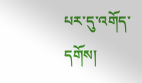པར་དུ་འགོད་དགོས།